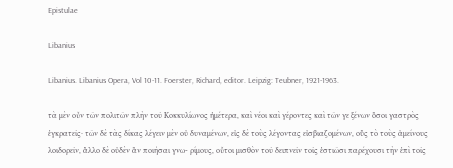Epistulae

Libanius

Libanius. Libanius Opera, Vol 10-11. Foerster, Richard, editor. Leipzig: Teubner, 1921-1963.

τὰ μὲν οὖν τῶν πολιτῶν πλὴν τοῦ Κοκκυλίωνος ἡμέτερα, καὶ νέοι καὶ γέροντες καὶ τῶν γε ξένων ὅσοι γαστρὸς ἐγκρατεῖς· τῶν δὲ τὰς δίκας λέγειν μὲν οὐ δυναμένων, εἰς δὲ τοὺς λέγοντας εἰσβιαζομένων, οὓς τὸ τοὺς ἀμείνους λοιδορεῖν, ἄλλο δὲ οὐδὲν ἂν ποιήσαι γνω- ρίμους, οὗτοι μισθὸν τοῦ δειπνεῖν τοῖς ἑστιῶσι παρέχουσι τὴν ἐπὶ τοῖς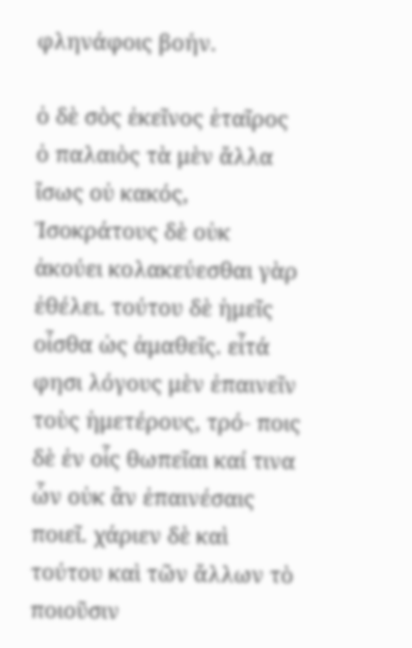φληνάφοις βοήν.

ὁ δὲ σὸς ἐκεῖνος ἑταῖρος ὁ παλαιὸς τὰ μὲν ἄλλα ἴσως οὐ κακός, Ἰσοκράτους δὲ οὐκ ἀκούει κολακεύεσθαι γὰρ ἐθέλει. τούτου δὲ ἡμεῖς οἶσθα ὡς ἀμαθεῖς. εἶτά φησι λόγους μὲν ἐπαινεῖν τοὺς ἡμετέρους, τρό- ποις δὲ ἐν οἷς θωπεῖαι καί τινα ὧν οὐκ ἂν ἐπαινέσαις ποιεῖ. χάριεν δὲ καὶ τούτου καὶ τῶν ἄλλων τὸ ποιοῦσιν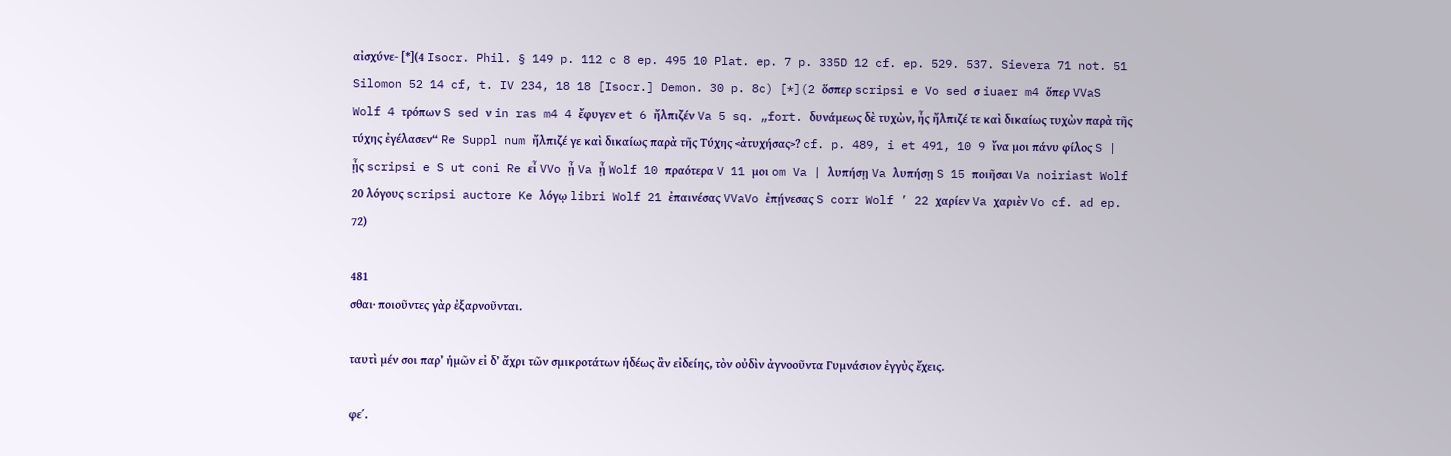αἰσχύνε- [*](4 Isocr. Phil. § 149 p. 112 c 8 ep. 495 10 Plat. ep. 7 p. 335D 12 cf. ep. 529. 537. Sievera 71 not. 51 Silomon 52 14 cf, t. IV 234, 18 18 [Isocr.] Demon. 30 p. 8c) [*](2 ὅσπερ scripsi e Vo sed σ iuaer m4 ὅπερ VVaS Wolf 4 τρόπων S sed ν in ras m4 4 ἔφυγεν et 6 ἤλπιζέν Va 5 sq. „fort. δυνάμεως δὲ τυχὼν, ἦς ἤλπιζέ τε καὶ δικαίως τυχὼν παρὰ τῆς τύχης ἐγέλασεν“ Re Suppl num ἤλπιζέ γε καὶ δικαίως παρὰ τῆς Τύχης <ἀτυχήσας>? cf. p. 489, i et 491, 10 9 ἴνα μοι πάνυ φίλος S | ᾖς scripsi e S ut coni Re εἶ VVo ᾖ Va ᾖ Wolf 10 πραότερα V 11 μοι om Va | λυπήσῃ Va λυπήσῃ S 15 ποιῆσαι Va noiriast Wolf 20 λόγους scripsi auctore Ke λόγῳ libri Wolf 21 ἐπαινέσας VVaVo ἐπῄνεσας S corr Wolf ’ 22 χαρίεν Va χαριὲν Vo cf. ad ep. 72)

481
σθαι· ποιοῦντες γὰρ ἐξαρνοῦνται.

ταυτὶ μέν σοι παρ’ ἡμῶν εἰ δ’ ἄχρι τῶν σμικροτάτων ἡδέως ἂν εἰδείης, τὸν οὐδὶν ἀγνοοῦντα Γυμνάσιον ἐγγὺς ἔχεις.

φε΄.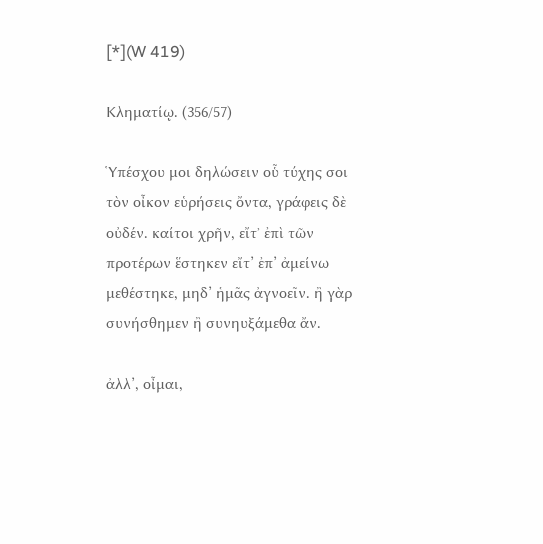[*](W 419)

Κληματίῳ. (356/57)

Ὑπέσχου μοι δηλώσειν οὗ τύχης σοι τὸν οἶκον εὑρήσεις ὄντα, γράφεις δὲ οὐδέν. καίτοι χρῆν, εἴτ᾿ ἐπὶ τῶν προτέρων ἕστηκεν εἴτ’ ἐπ’ ἀμείνω μεθέστηκε, μηδ’ ἡμᾶς ἀγνοεῖν. ἢ γὰρ συνήσθημεν ἢ συνηυξάμεθα ἄν.

ἀλλ’, οἶμαι,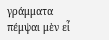γράμματα πέμψαι μὲν εἶ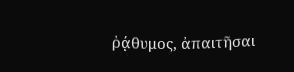ῥᾴθυμος, ἀπαιτῆσαι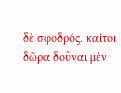δὲ σφοδρός. καίτοι δῶρα δοῦναι μὲν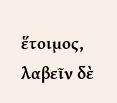ἕτοιμος, λαβεῖν δὲ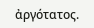ἀργότατος.